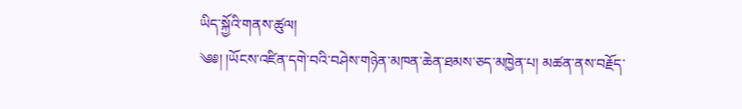ཡིད་སྐྱོའི་གནས་ཚུལ།
༄༅། །ཡོངས་འཛིན་དགེ་བའི་བཤེས་གཉེན་མཁན་ཆེན་ཐམས་ཅད་མཁྱེན་པ། མཚན་ནས་བརྗོད་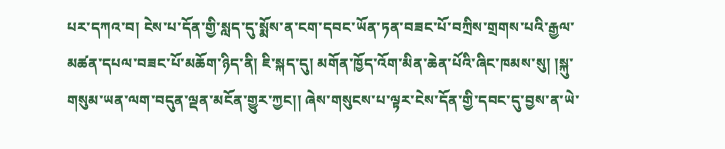པར་དཀའ་བ། ངེས་པ་དོན་གྱི་སླད་དུ་སྨོས་ན་ངག་དབང་ཡོན་ཏན་བཟང་པོ་བཀྲིས་གྲགས་པའི་རྒྱལ་མཚན་དཔལ་བཟང་པོ་མཆོག་ཉིད་ནི། ཇི་སྐད་དུ། མགོན་ཁྱོད་འོག་མིན་ཆེན་པོའི་ཞིང་ཁམས་སུ། །སྐུ་གསུམ་ཡན་ལག་བདུན་ལྡན་མངོན་གྱུར་ཀྱང།། ཞེས་གསུངས་པ་ལྟར་ངེས་དོན་གྱི་དབང་དུ་བྱས་ན་ཡེ་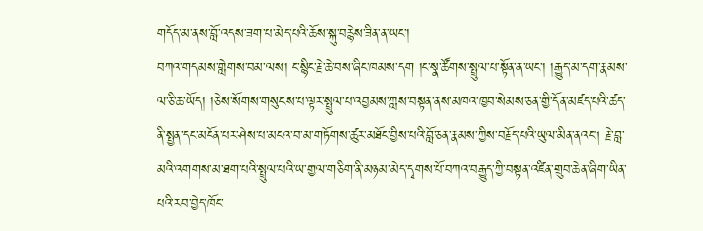གདོད་མ་ནས་བློ་འདས་ཟག་པ་མེད་པའི་ཆོས་སྐུ་བརྙེས་ཟིན་ན་ཡང་།
བཀའ་གདམས་གླེགས་བམ་ལས། ང་སྙིང་རྗེ་ཆེ་བས་ཞིང་ཁམས་དག །ང་སྣ་ཚོགས་སྤྲུལ་པ་སྟོན་ན་ཡང་། །རྒྱུད་མ་དག་རྣམས་ལ་ཅི་ཆ་ཡོད། །ཅེས་སོགས་གསུངས་པ་ལྟར་སྤྲུལ་པ་འབྱམས་ཀླས་བསྟན་ནས་མཁའ་ཁྱབ་སེམས་ཅན་གྱི་དོན་མཛད་པའི་ཚད་ནི་སྤྱན་དང་མངོན་པར་ཤེས་པ་མངའ་བ་མ་གཏོགས་ཚུར་མཐོང་བྱིས་པའི་བློ་ཅན་རྣམས་ཀྱིས་བརྗོད་པའི་ཡུལ་མིན་ནའང། རྗེ་བླ་མའི་འགགས་མ་ཐག་པའི་སྤྲུལ་པའི་ཡ་གྱལ་གཅིག་ནི་མཉམ་མེད་དྭགས་པོ་བཀའ་བརྒྱུད་ཀྱི་བསྟན་འཛིན་གྲུབ་ཆེན་ཞིག་ཡིན་པའི་རབ་བྱེད་ཁོང་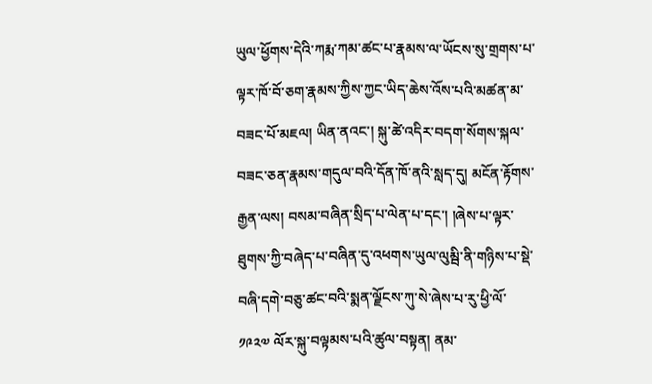ཡུལ་ཕྱོགས་དེའི་ཀརྨ་ཀམ་ཚང་པ་རྣམས་ལ་ཡོངས་སུ་གྲགས་པ་ལྟར་ཁོ་བོ་ཅག་རྣམས་ཀྱིས་ཀྱང་ཡིད་ཆེས་འོས་པའི་མཚན་མ་བཟང་པོ་མཇལ། ཡིན་ནའང་། སྐུ་ཚེ་འདིར་བདག་སོགས་སྐལ་བཟང་ཅན་རྣམས་གདུལ་བའི་དོན་ཁོ་ནའི་སླད་དུ། མངོན་རྟོགས་རྒྱན་ལས། བསམ་བཞིན་སྲིད་པ་ལེན་པ་དང་། །ཞེས་པ་ལྟར་ཐུགས་ཀྱི་བཞེད་པ་བཞིན་དུ་འཕགས་ཡུལ་ལུམྦི་ནི་གཉིས་པ་སྡེ་བཞི་དགེ་བཅུ་ཚང་བའི་སྨན་ལྗོངས་ཀུ་སེ་ཞེས་པ་རུ་ཕྱི་ལོ་ ༡༩༢༧ ལོར་སྐུ་བལྟམས་པའི་ཚུལ་བསྟན། ནམ་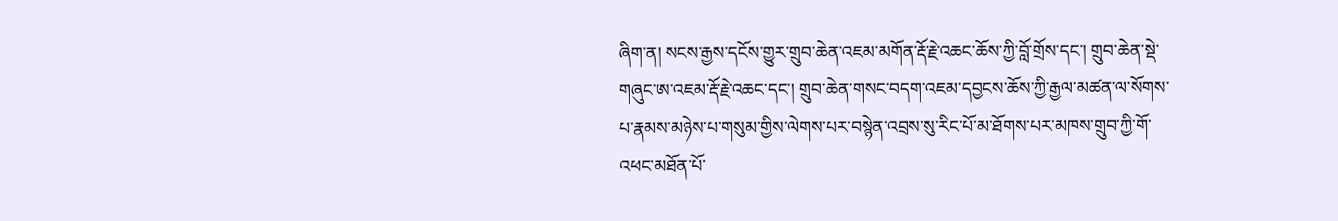ཞིག་ན། སངས་རྒྱས་དངོས་གྱུར་གྲུབ་ཆེན་འཇམ་མགོན་རྡོ་རྗེ་འཆང་ཆོས་ཀྱི་བློ་གྲོས་དང་། གྲུབ་ཆེན་སྡེ་གཞུང་ཨ་འཇམ་རྡོ་རྗེ་འཆང་དང་། གྲུབ་ཆེན་གསང་བདག་འཇམ་དབྱངས་ཆོས་ཀྱི་རྒྱལ་མཚན་ལ་སོགས་པ་རྣམས་མཉེས་པ་གསུམ་གྱིས་ལེགས་པར་བསྙེན་འབྲས་སུ་རིང་པོ་མ་ཐོགས་པར་མཁས་གྲུབ་ཀྱི་གོ་འཕང་མཐོན་པོ་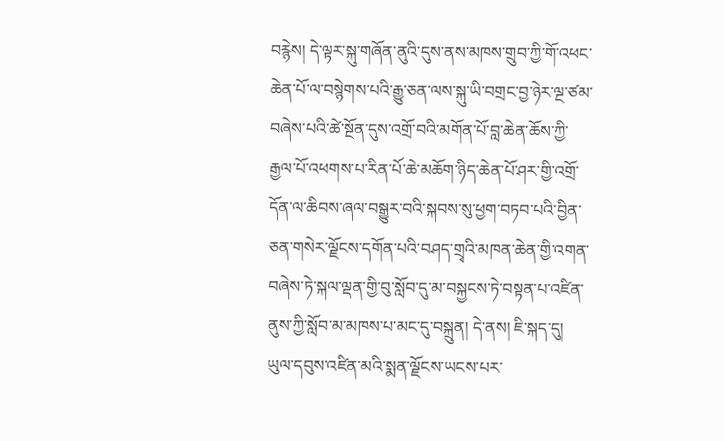བརྙེས། དེ་ལྟར་སྐུ་གཞོན་ནུའི་དུས་ནས་མཁས་གྲུབ་ཀྱི་གོ་འཕང་ཆེན་པོ་ལ་བསྙེགས་པའི་རྒྱུ་ཅན་ལས་སྐུ་ཡི་བགྲང་བྱ་ཉེར་ལྔ་ཙམ་བཞེས་པའི་ཚེ་སྔོན་དུས་འགྲོ་བའི་མགོན་པོ་བླ་ཆེན་ཆོས་ཀྱི་རྒྱལ་པོ་འཕགས་པ་རིན་པོ་ཆེ་མཆོག་ཉིད་ཆེན་པོ་ཤར་གྱི་འགྲོ་དོན་ལ་ཆིབས་ཞལ་བསྒྱུར་བའི་སྐབས་སུ་ཕྱག་བཏབ་པའི་བྱིན་ཅན་གསེར་ལྗོངས་དགོན་པའི་བཤད་གྲྭའི་མཁན་ཆེན་གྱི་འགན་བཞེས་ཏེ་སྐལ་ལྡན་གྱི་བུ་སློབ་དུ་མ་བསྐྱངས་ཏེ་བསྟན་པ་འཛིན་ནུས་ཀྱི་སློབ་མ་མཁས་པ་མང་དུ་བསྐྲུན། དེ་ནས། ཇི་སྐད་དུ། ཡུལ་དབུས་འཛིན་མའི་སྨན་ལྗོངས་ཡངས་པར་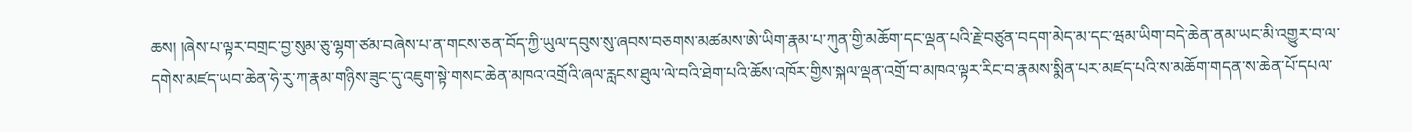ཆས། །ཞེས་པ་ལྟར་བགྲང་བྱ་སུམ་ཅུ་ལྷག་ཙམ་བཞེས་པ་ན་གངས་ཅན་བོད་ཀྱི་ཡུལ་དབུས་སུ་ཞབས་བཅགས་མཚམས་ཨེ་ཡིག་རྣམ་པ་ཀུན་གྱི་མཆོག་དང་ལྡན་པའི་རྗེ་བཙུན་བདག་མེད་མ་དང་ཝམ་ཡིག་བདེ་ཆེན་ནམ་ཡང་མི་འགྱུར་བ་ལ་དགེས་མཛད་ཡབ་ཆེན་ཧེ་རུ་ཀ་རྣམ་གཉིས་ཟུང་དུ་འཇུག་སྟེ་གསང་ཆེན་མཁའ་འགྲོའི་ཞལ་རླངས་ཐུལ་ལེ་བའི་ཐེག་པའི་ཆོས་འཁོར་གྱིས་སྐལ་ལྡན་འགྲོ་བ་མཁའ་ལྟར་རིང་བ་རྣམས་སྨིན་པར་མཛད་པའི་ས་མཆོག་གདན་ས་ཆེན་པོ་དཔལ་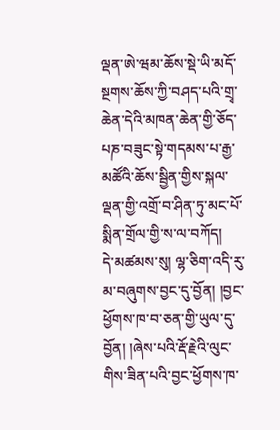ལྡན་ཨེ་ཝམ་ཆོས་སྡེ་ཡི་མདོ་སྔགས་ཆོས་ཀྱི་བཤད་པའི་གྲྭ་ཆེན་དེའི་མཁན་ཆེན་གྱི་ཅོད་པཎ་བཟུང་སྟེ་གདམས་པ་རྒྱ་མཚོའི་ཆོས་སྦྱིན་གྱིས་སྐལ་ལྡན་གྱི་འགྲོ་བ་ཤིན་ཏུ་མང་པོ་སྨིན་གྲོལ་གྱི་ས་ལ་བཀོད།
དེ་མཚམས་སུ། ལྷ་ཅིག་འདི་རུ་མ་བཞུགས་བྱང་དུ་བྱོན། །བྱང་ཕྱོགས་ཁ་བ་ཅན་གྱི་ཡུལ་དུ་བྱོན། །ཞེས་པའི་རྡོ་རྗེའི་ལུང་གིས་ཟིན་པའི་བྱང་ཕྱོགས་ཁ་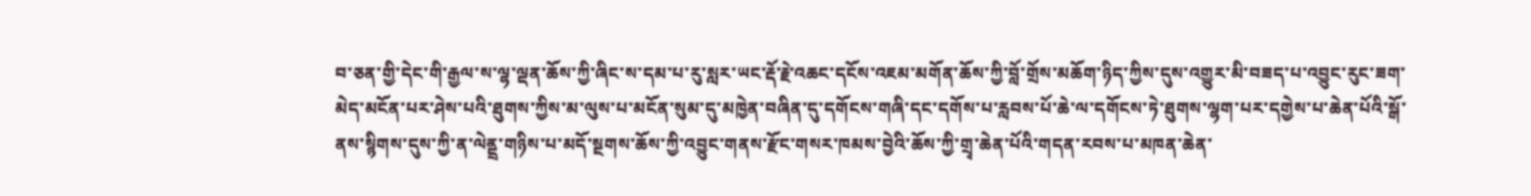བ་ཅན་གྱི་དེང་གི་རྒྱལ་ས་ལྷ་ལྡན་ཆོས་ཀྱི་ཞིང་ས་དམ་པ་རུ་སླར་ཡང་རྡོ་རྗེ་འཆང་དངོས་འཇམ་མགོན་ཆོས་ཀྱི་བློ་གྲོས་མཆོག་ཉིད་ཀྱིས་དུས་འགྱུར་མི་བཟད་པ་འབྱུང་རུང་ཟག་མེད་མངོན་པར་ཤེས་པའི་ཐུགས་ཀྱིས་མ་ལུས་པ་མངོན་སུམ་དུ་མཁྱེན་བཞིན་དུ་དགོངས་གཞི་དང་དགོས་པ་རླབས་པོ་ཆེ་ལ་དགོངས་ཏེ་ཐུགས་ལྷག་པར་དགྱེས་པ་ཆེན་པོའི་སྒོ་ནས་སྙིགས་དུས་ཀྱི་ན་ལེནྡྲ་གཉིས་པ་མདོ་སྔགས་ཆོས་ཀྱི་འབྱུང་གནས་རྫོང་གསར་ཁམས་བྱེའི་ཆོས་ཀྱི་གྲྭ་ཆེན་པོའི་གདན་རབས་པ་མཁན་ཆེན་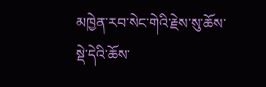མཁྱེན་རབ་སེང་གེའི་རྗེས་སུ་ཆོས་སྡེ་དེའི་ཆོས་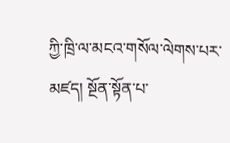ཀྱི་ཁྲི་ལ་མངའ་གསོལ་ལེགས་པར་མཛད། སྔོན་སྟོན་པ་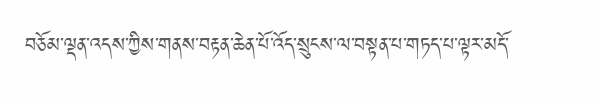བཅོམ་ལྡན་འདས་ཀྱིས་གནས་བརྟན་ཆེན་པོ་འོད་སྲུངས་ལ་བསྟན་པ་གཏད་པ་ལྟར་མདོ་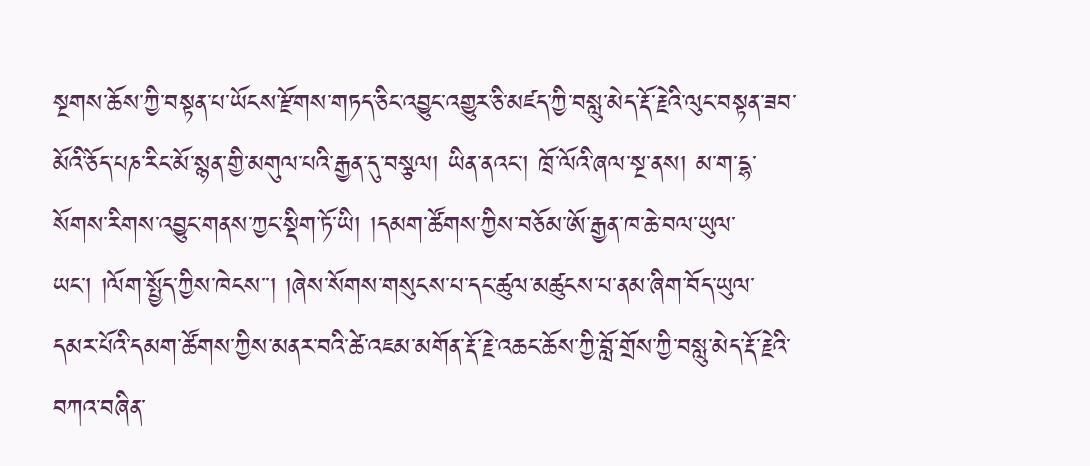སྔགས་ཆོས་ཀྱི་བསྟན་པ་ཡོངས་རྫོགས་གཏད་ཅིང་འབྱུང་འགྱུར་ཅི་མཛད་ཀྱི་བསླུ་མེད་རྡོ་རྗེའི་ལུང་བསྟན་ཟབ་མོའི་ཅོད་པཎ་རིང་མོ་སྙན་གྱི་མགུལ་པའི་རྒྱན་དུ་བསྩལ། ཡིན་ནའང་། ཁྲོ་ལོའི་ཞལ་སྔ་ནས། མ་ག་དྷ་སོགས་རིགས་འབྱུང་གནས་ཀྱང་སྡིག་ཏོ་ཡི། །དམག་ཚོགས་ཀྱིས་བཅོམ་ཨོ་རྒྱན་ཁ་ཆེ་བལ་ཡུལ་ཡང་། །ལོག་སྤྱོད་ཀྱིས་ཁེངས་་། །ཞེས་སོགས་གསུངས་པ་དང་ཚུལ་མཚུངས་པ་ནམ་ཞིག་བོད་ཡུལ་དམར་པོའི་དམག་ཚོགས་ཀྱིས་མནར་བའི་ཚེ་འཇམ་མགོན་རྡོ་རྗེ་འཆང་ཆོས་ཀྱི་བློ་གྲོས་ཀྱི་བསླུ་མེད་རྡོ་རྗེའི་བཀའ་བཞིན་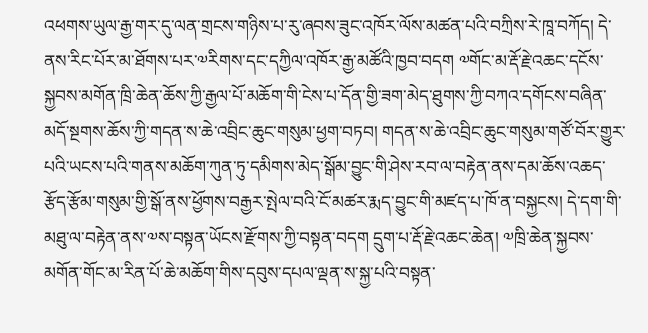འཕགས་ཡུལ་རྒྱ་གར་དུ་ལན་གྲངས་གཉིས་པ་རུ་ཞབས་ཟུང་འཁོར་ལོས་མཚན་པའི་བཀྲིས་རེ་ཁཱ་བཀོད། དེ་ནས་རིང་པོར་མ་ཐོགས་པར་༧རིགས་དང་དཀྱིལ་འཁོར་རྒྱ་མཚོའི་ཁྱབ་བདག ༧གོང་མ་རྡོ་རྗེ་འཆང་དངོས་སྐྱབས་མགོན་ཁྲི་ཆེན་ཆོས་ཀྱི་རྒྱལ་པོ་མཆོག་གི་ངེས་པ་དོན་གྱི་ཟག་མེད་ཐུགས་ཀྱི་བཀའ་དགོངས་བཞིན་མདོ་སྔགས་ཆོས་ཀྱི་གདན་ས་ཆེ་འབྲིང་ཆུང་གསུམ་ཕྱག་བཏབ། གདན་ས་ཆེ་འབྲིང་ཆུང་གསུམ་གཙོ་བོར་གྱུར་པའི་ཡངས་པའི་གནས་མཆོག་ཀུན་ཏུ་དམིགས་མེད་སྒོམ་བྱུང་གི་ཤེས་རབ་ལ་བརྟེན་ནས་དམ་ཆོས་འཆད་རྩོད་རྩོམ་གསུམ་གྱི་སྒོ་ནས་ཕྱོགས་བརྒྱར་སྤེལ་བའི་ངོ་མཚར་རྨད་བྱུང་གི་མཛད་པ་ཁོ་ན་བསྐྱངས། དེ་དག་གི་མཐུ་ལ་བརྟེན་ནས་༧ས་བསྟན་ཡོངས་རྫོགས་ཀྱི་བསྟན་བདག དྲུག་པ་རྡོ་རྗེ་འཆང་ཆེན། ༧ཁྲི་ཆེན་སྐྱབས་མགོན་གོང་མ་རིན་པོ་ཆེ་མཆོག་གིས་དབུས་དཔལ་ལྡན་ས་སྐྱ་པའི་བསྟན་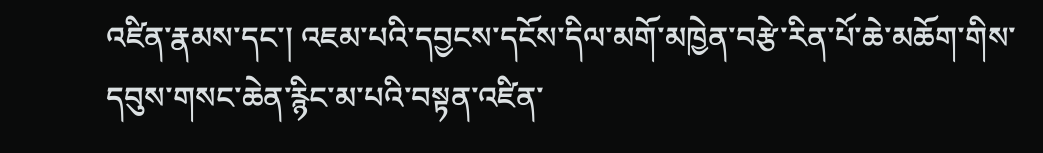འཛིན་རྣམས་དང་། འཇམ་པའི་དབྱངས་དངོས་དིལ་མགོ་མཁྱེན་བརྩེ་རིན་པོ་ཆེ་མཆོག་གིས་དབུས་གསང་ཆེན་རྙིང་མ་པའི་བསྟན་འཛིན་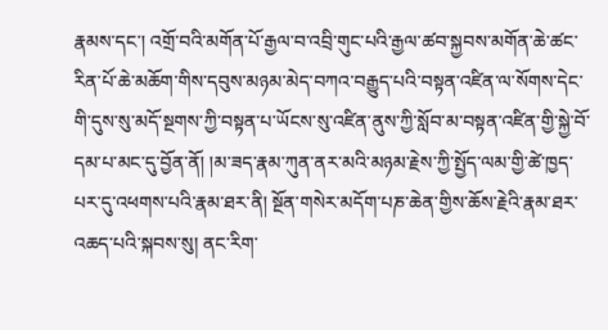རྣམས་དང་། འགྲོ་བའི་མགོན་པོ་རྒྱལ་བ་འབྲི་གུང་པའི་རྒྱལ་ཚབ་སྐྱབས་མགོན་ཆེ་ཚང་རིན་པོ་ཆེ་མཆོག་གིས་དབུས་མཉམ་མེད་བཀའ་བརྒྱུད་པའི་བསྟན་འཛིན་ལ་སོགས་དེང་གི་དུས་སུ་མདོ་སྔགས་ཀྱི་བསྟན་པ་ཡོངས་སུ་འཛིན་ནུས་ཀྱི་སློབ་མ་བསྟན་འཛིན་གྱི་སྐྱེ་བོ་དམ་པ་མང་དུ་བྱོན་ནོ། །མ་ཟད་རྣམ་ཀུན་ནར་མའི་མཉམ་རྗེས་ཀྱི་སྤྱོད་ལམ་གྱི་ཚེ་ཁྱད་པར་དུ་འཕགས་པའི་རྣམ་ཐར་ནི། སྔོན་གསེར་མདོག་པཎ་ཆེན་གྱིས་ཆོས་རྗེའི་རྣམ་ཐར་འཆད་པའི་སྐབས་སུ། ནང་རིག་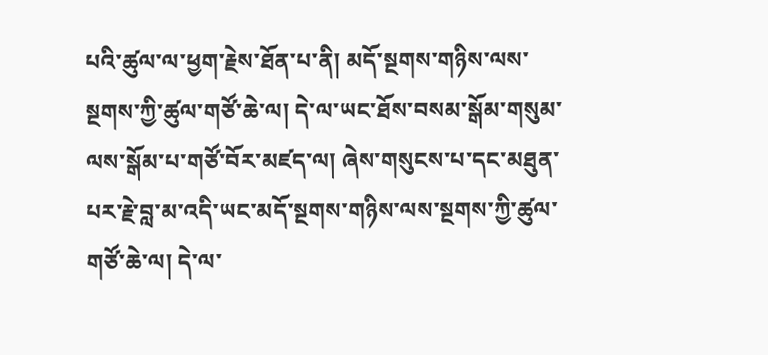པའི་ཚུལ་ལ་ཕྱག་རྗེས་ཐོན་པ་ནི། མདོ་སྔགས་གཉིས་ལས་སྔགས་ཀྱི་ཚུལ་གཙོ་ཆེ་ལ། དེ་ལ་ཡང་ཐོས་བསམ་སྒོམ་གསུམ་ལས་སྒོམ་པ་གཙོ་བོར་མཛད་ལ། ཞེས་གསུངས་པ་དང་མཐུན་པར་རྗེ་བླ་མ་འདི་ཡང་མདོ་སྔགས་གཉིས་ལས་སྔགས་ཀྱི་ཚུལ་གཙོ་ཆེ་ལ། དེ་ལ་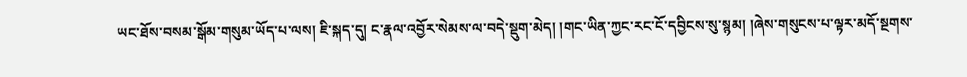ཡང་ཐོས་བསམ་སྒོམ་གསུམ་ཡོད་པ་ལས། ཇི་སྐད་དུ། ང་རྣལ་འབྱོར་སེམས་ལ་བདེ་སྡུག་མེད། །གང་ཡིན་ཀྱང་རང་ངོ་དབྱིངས་སུ་སྙམ། །ཞེས་གསུངས་པ་ལྟར་མདོ་སྔགས་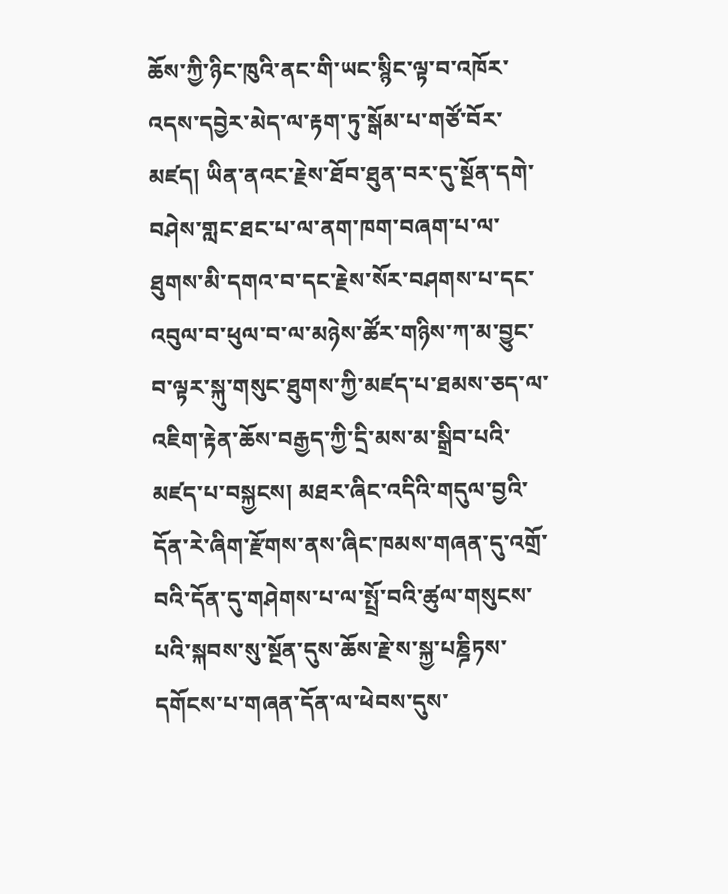ཆོས་ཀྱི་ཉིང་ཁུའི་ནང་གི་ཡང་སྙིང་ལྟ་བ་འཁོར་འདས་དབྱེར་མེད་ལ་རྟག་ཏུ་སྒོམ་པ་གཙོ་བོར་མཛད། ཡིན་ནའང་རྗེས་ཐོབ་ཐུན་བར་དུ་སྔོན་དགེ་བཤེས་གླང་ཐང་པ་ལ་ནག་ཁག་བཞག་པ་ལ་ཐུགས་མི་དགའ་བ་དང་རྗེས་སོར་བཤགས་པ་དང་འབུལ་བ་ཕུལ་བ་ལ་མཉེས་ཚོར་གཉིས་ཀ་མ་བྱུང་བ་ལྟར་སྐུ་གསུང་ཐུགས་ཀྱི་མཛད་པ་ཐམས་ཅད་ལ་འཇིག་རྟེན་ཆོས་བརྒྱད་ཀྱི་དྲི་མས་མ་སྒྲིབ་པའི་མཛད་པ་བསྐྱངས། མཐར་ཞིང་འདིའི་གདུལ་བྱའི་དོན་རེ་ཞིག་རྫོགས་ནས་ཞིང་ཁམས་གཞན་དུ་འགྲོ་བའི་དོན་དུ་གཤེགས་པ་ལ་སྤྲོ་བའི་ཚུལ་གསུངས་པའི་སྐབས་སུ་སྔོན་དུས་ཆོས་རྗེ་ས་སྐྱ་པཎྜིཏས་དགོངས་པ་གཞན་དོན་ལ་ཕེབས་དུས་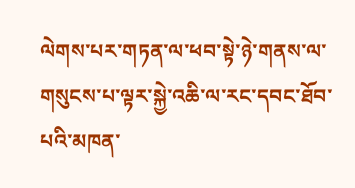ལེགས་པར་གཏན་ལ་ཕབ་སྟེ་ཉེ་གནས་ལ་གསུངས་པ་ལྟར་སྐྱེ་འཆི་ལ་རང་དབང་ཐོབ་པའི་མཁན་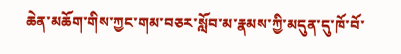ཆེན་མཆོག་གིས་ཀྱང་གམ་བཅར་སློབ་མ་རྣམས་ཀྱི་མདུན་དུ་ཁོ་བོ་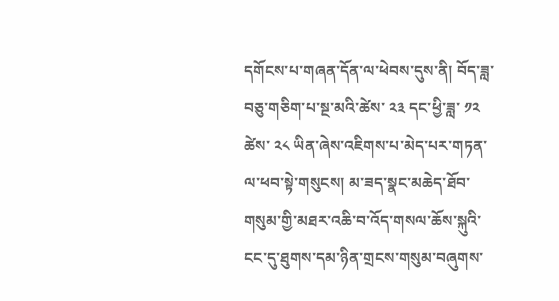དགོངས་པ་གཞན་དོན་ལ་ཕེབས་དུས་ནི། བོད་ཟླ་བཅུ་གཅིག་པ་སྔ་མའི་ཚེས་ ༢༣ དང་ཕྱི་ཟླ་ ༡༢ ཚེས་ ༢༨ ཡིན་ཞེས་འཇིགས་པ་མེད་པར་གཏན་ལ་ཕབ་སྟེ་གསུངས། མ་ཟད་སྣང་མཆེད་ཐོབ་གསུམ་གྱི་མཐར་འཆི་བ་འོད་གསལ་ཆོས་སྐུའི་ངང་དུ་ཐུགས་དམ་ཉིན་གྲངས་གསུམ་བཞུགས་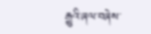རྒྱུའི་ཞལ་བཞེས་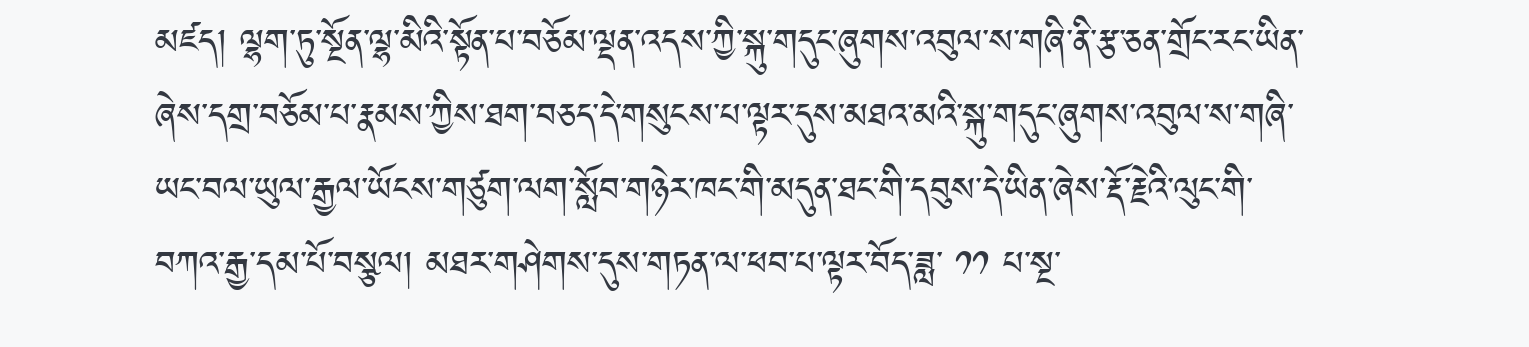མཛད། ལྷག་ཏུ་སྔོན་ལྷ་མིའི་སྟོན་པ་བཅོམ་ལྡན་འདས་ཀྱི་སྐུ་གདུང་ཞུགས་འབུལ་ས་གཞི་ནི་རྩ་ཅན་གྲོང་རང་ཡིན་ཞེས་དགྲ་བཅོམ་པ་རྣམས་ཀྱིས་ཐག་བཅད་དེ་གསུངས་པ་ལྟར་དུས་མཐའ་མའི་སྐུ་གདུང་ཞུགས་འབུལ་ས་གཞི་ཡང་བལ་ཡུལ་རྒྱལ་ཡོངས་གཙུག་ལག་སློབ་གཉེར་ཁང་གི་མདུན་ཐང་གི་དབུས་དེ་ཡིན་ཞེས་རྡོ་རྗེའི་ལུང་གི་བཀའ་རྒྱ་དམ་པོ་བསྩལ། མཐར་གཤེགས་དུས་གཏན་ལ་ཕབ་པ་ལྟར་བོད་ཟླ་ ༡༡ པ་སྔ་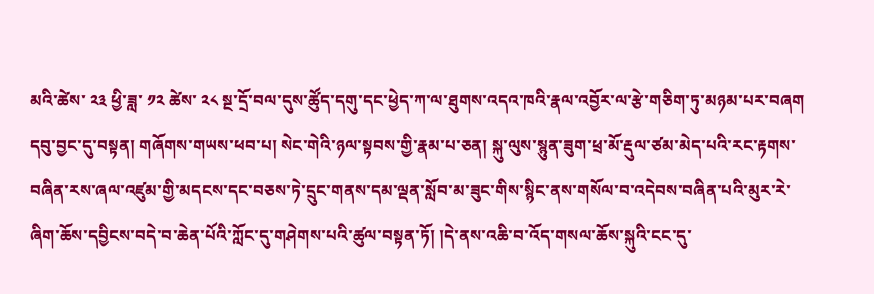མའི་ཚེས་ ༢༣ ཕྱི་ཟླ་ ༡༢ ཚེས་ ༢༨ སྔ་དྲོ་བལ་དུས་ཚོུད་དགུ་དང་ཕྱེད་ཀ་ལ་ཐུགས་འདའ་ཁའི་རྣལ་འབྱོར་ལ་རྩེ་གཅིག་ཏུ་མཉམ་པར་བཞག དབུ་བྱང་དུ་བསྟན། གཞོགས་གཡས་ཕབ་པ། སེང་གེའི་ཉལ་སྟབས་གྱི་རྣམ་པ་ཅན། སྐུ་ལུས་སྙུན་ཟུག་ཕྲ་མོ་རྡུལ་ཙམ་མེད་པའི་རང་རྟགས་བཞིན་རས་ཞལ་འཛུམ་གྱི་མདངས་དང་བཅས་ཏེ་དྲུང་གནས་དམ་ལྡན་སློབ་མ་ཟུང་གིས་སྙིང་ནས་གསོལ་བ་འདེབས་བཞིན་པའི་མུར་རེ་ཞིག་ཆོས་དབྱིངས་བདེ་བ་ཆེན་པོའི་ཀློང་དུ་གཤེགས་པའི་ཚུལ་བསྟན་ཏོ། །དེ་ནས་འཆི་བ་འོད་གསལ་ཆོས་སྐུའི་ངང་དུ་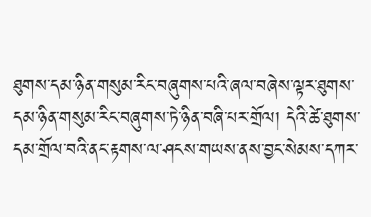ཐུགས་དམ་ཉིན་གསུམ་རིང་བཞུགས་པའི་ཞལ་བཞེས་ལྟར་ཐུགས་དམ་ཉིན་གསུམ་རིང་བཞུགས་ཏེ་ཉིན་བཞི་པར་གྲོལ། དེའི་ཚེ་ཐུགས་དམ་གྲོལ་བའི་ནང་རྟགས་ལ་ཤངས་གཡས་ནས་བྱང་སེམས་དཀར་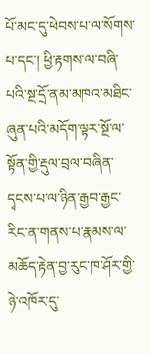པོ་མང་དུ་ཕེབས་པ་ལ་སོགས་པ་དང་། ཕྱི་རྟགས་ལ་བཞི་པའི་སྔ་དྲོ་ནམ་མཁའ་མཐིང་ཞུན་པའི་མདོག་ལྟར་སྔོ་ལ་སྟོན་གྱི་རྡུལ་བྲལ་བཞིན་དྭངས་པ་ལ་ཉིན་རྒྱབ་རྒྱང་རིང་ན་གནས་པ་རྣམས་ལ་མཆོད་རྟེན་བྱ་རུང་ཁ་ཤོར་གྱི་ཉེ་འཁོར་དུ་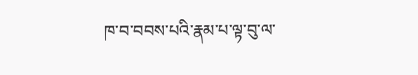ཁ་བ་བབས་པའི་རྣམ་པ་ལྟ་བུ་ལ་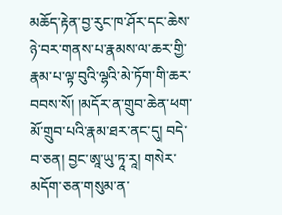མཆོད་རྟེན་བྱ་རུང་ཁ་ཤོར་དང་ཆེས་ཉེ་བར་གནས་པ་རྣམས་ལ་ཆར་གྱི་རྣམ་པ་ལྟ་བུའི་ལྷའི་མེ་ཏོག་གི་ཆར་བབས་སོ། །མདོར་ན་གྲུབ་ཆེན་ཕག་མོ་གྲུབ་པའི་རྣམ་ཐར་ནང་དུ། བདེ་བ་ཅན། བྱང་ཨཱ་ཡུ་ཏཱ་རཱ། གསེར་མདོག་ཅན་གསུམ་ན་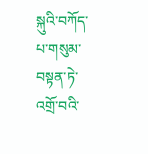སྐུའི་བཀོད་པ་གསུམ་བསྟན་ཏེ་འགྲོ་བའི་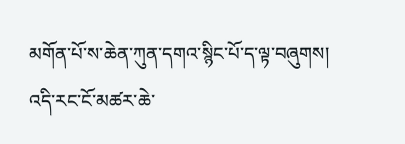མགོན་པོ་ས་ཆེན་ཀུན་དགའ་སྙིང་པོ་ད་ལྟ་བཞུགས། འདི་རང་ངོ་མཚར་ཆེ་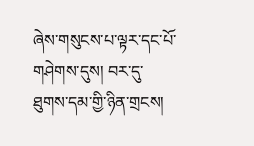ཞེས་གསུངས་པ་ལྟར་དང་པོ་གཤེགས་དུས། བར་དུ་ཐུགས་དམ་གྱི་ཉིན་གྲངས།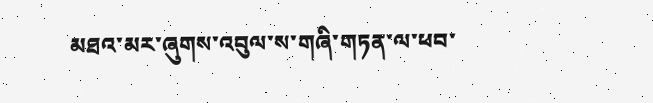མཐའ་མར་ཞུགས་འབུལ་ས་གཞི་གཏན་ལ་ཕབ་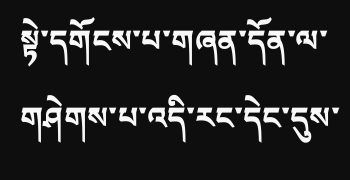སྟེ་དགོངས་པ་གཞན་དོན་ལ་གཤེགས་པ་འདི་རང་དེང་དུས་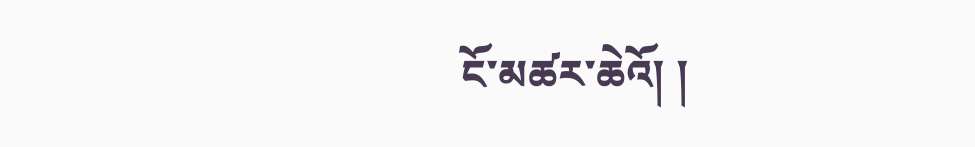ངོ་མཚར་ཆེའོ། །